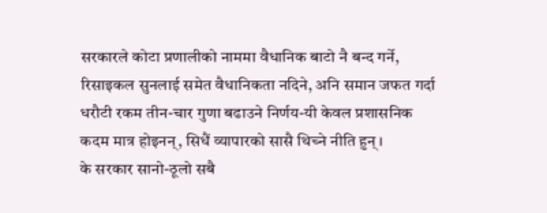सरकारले कोटा प्रणालीको नाममा वैधानिक बाटो नै बन्द गर्ने, रिसाइकल सुनलाई समेत वैधानिकता नदिने, अनि समान जफत गर्दा धरौटी रकम तीन-चार गुणा बढाउने निर्णय-यी केवल प्रशासनिक कदम मात्र होइनन्, सिधैं व्यापारको सासै थिच्ने नीति हुन्।
के सरकार सानो-ठूलो सबै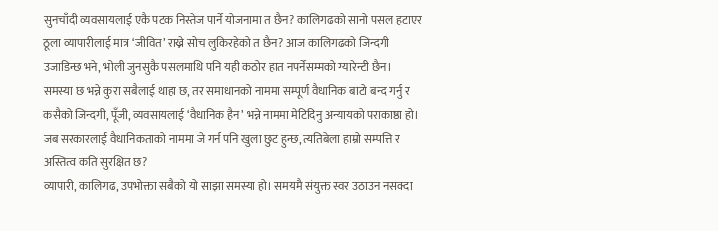सुनचाँदी व्यवसायलाई एकै पटक निस्तेज पार्ने योजनामा त छैन? कालिगढको सानो पसल हटाएर ठूला व्यापारीलाई मात्र ‘जीवित’ राख्ने सोच लुकिरहेको त छैन? आज कालिगढको जिन्दगी उजाडिन्छ भने, भोली जुनसुकै पसलमाथि पनि यही कठोर हात नपर्नेसम्मको ग्यारेन्टी छैन।
समस्या छ भन्ने कुरा सबैलाई थाहा छ, तर समाधानको नाममा सम्पूर्ण वैधानिक बाटो बन्द गर्नु र कसैको जिन्दगी, पूँजी, व्यवसायलाई ‘वैधानिक हैन’ भन्ने नाममा मेटिदिनु अन्यायको पराकाष्ठा हो। जब सरकारलाई वैधानिकताको नाममा जे गर्न पनि खुला छुट हुन्छ, त्यतिबेला हाम्रो सम्पत्ति र अस्तित्व कति सुरक्षित छ?
व्यापारी, कालिगढ, उपभोक्ता सबैको यो साझा समस्या हो। समयमै संयुक्त स्वर उठाउन नसक्दा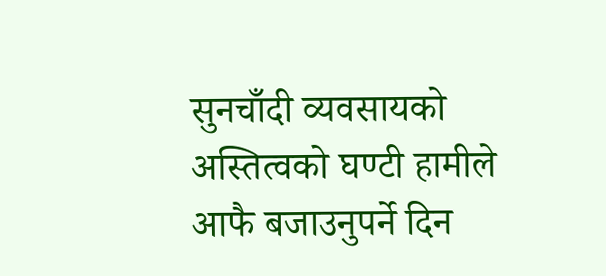सुनचाँदी व्यवसायको अस्तित्वको घण्टी हामीले आफै बजाउनुपर्ने दिन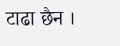टाढा छैन ।